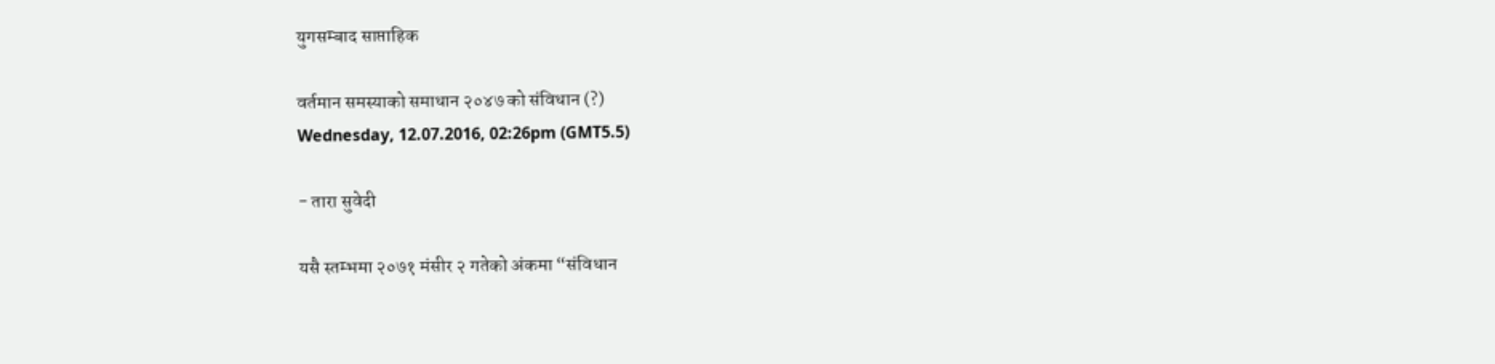युगसम्बाद साप्ताहिक

वर्तमान समस्याको समाधान २०४७ को संविधान (?)
Wednesday, 12.07.2016, 02:26pm (GMT5.5)

- तारा सुवेदी

यसै स्तम्भमा २०७१ मंसीर २ गतेको अंकमा “संविधान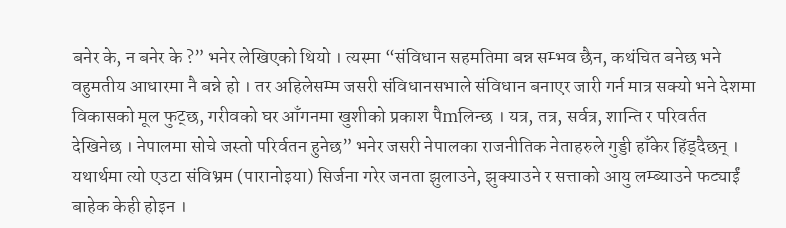बनेर के, न बनेर के ?” भनेर लेखिएको थियो । त्यस्मा “संविधान सहमतिमा बन्न सम्भव छैन, कथंचित बनेछ भने वहुमतीय आधारमा नै बन्ने हो । तर अहिलेसम्म जसरी संविधानसभाले संविधान बनाएर जारी गर्न मात्र सक्यो भने देशमा विकासको मूल फुट्छ, गरीवको घर आँगनमा खुशीको प्रकाश पैmलिन्छ । यत्र, तत्र, सर्वत्र, शान्ति र परिवर्तत देखिनेछ । नेपालमा सोचे जस्तो परिर्वतन हुनेछ” भनेर जसरी नेपालका राजनीतिक नेताहरुले गुड्डी हाँकेर हिंड्दैछन् । यथार्थमा त्यो एउटा संविभ्रम (पारानोइया) सिर्जना गरेर जनता झुलाउने, झुक्याउने र सत्ताको आयु लम्ब्याउने फट्याईं बाहेक केही होइन ।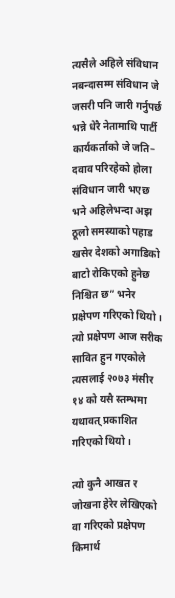त्यसैले अहिले संविधान नबन्दासम्म संविधान जे जसरी पनि जारी गर्नुपर्छ भन्ने धेरै नेतामाथि पार्टी कार्यकर्ताको जे जति– दवाव परिरहेको होला संविधान जारी भएछ भने अहिलेभन्दा अझ ठूलो समस्याको पहाड खसेर देशको अगाडिको बाटो रोकिएको हुनेछ निश्चित छ” भनेर प्रक्षेपण गरिएको थियो । त्यो प्रक्षेपण आज सरीक सावित हुन गएकोले त्यसलाई २०७३ मंसीर १४ को यसै स्तम्भमा यथावत् प्रकाशित गरिएको थियो ।

त्यो कुनै आखत र जोखना हेरेर लेखिएको वा गरिएको प्रक्षेपण किमार्थ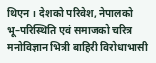थिएन । देशको परिवेश, नेपालको भू–परिस्थिति एवं समाजको चरित्र मनोविज्ञान भित्री बाहिरी विरोधाभासी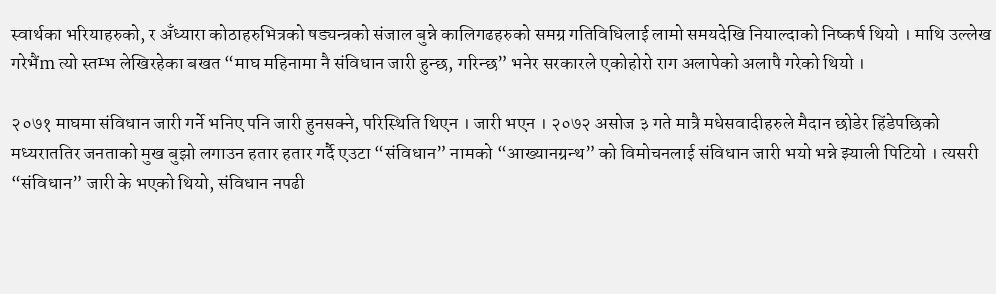स्वार्थका भरियाहरुको, र अँध्यारा कोठाहरुभित्रको षड्यन्त्रको संजाल बुन्ने कालिगढहरुको समग्र गतिविधिलाई लामो समयदेखि नियाल्दाको निष्कर्ष थियो । माथि उल्लेख गरेभैंm त्यो स्तम्भ लेखिरहेका बखत “माघ महिनामा नै संविधान जारी हुन्छ, गरिन्छ” भनेर सरकारले एकोहोरो राग अलापेको अलापै गरेको थियो ।

२०७१ माघमा संविधान जारी गर्ने भनिए पनि जारी हुनसक्ने, परिस्थिति थिएन । जारी भएन । २०७२ असोज ३ गते मात्रै मधेसवादीहरुले मैदान छोडेर हिंडेपछिको मध्यराततिर जनताको मुख बुझो लगाउन हतार हतार गर्दै एउटा “संविधान” नामको “आख्यानग्रन्थ” को विमोचनलाई संविधान जारी भयो भन्ने झ्याली पिटियो । त्यसरी “संविधान” जारी के भएको थियो, संविधान नपढी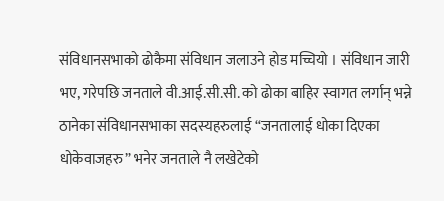संविधानसभाको ढोकैमा संविधान जलाउने होड मच्चियो । संविधान जारी भए, गरेपछि जनताले वी.आई.सी.सी. को ढोका बाहिर स्वागत लर्गान् भन्ने ठानेका संविधानसभाका सदस्यहरुलाई “जनतालाई धोका दिएका धोकेवाजहरु” भनेर जनताले नै लखेटेको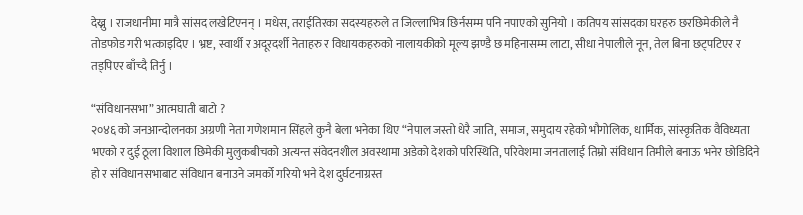देख्नु । राजधानीमा मात्रै सांसद लखेटिएनन् । मधेस, तराईतिरका सदस्यहरुले त जिल्लाभित्र छिर्नसम्म पनि नपाएको सुनियो । कतिपय सांसदका घरहरु छरछिमेकीले नै तोडफोड गरी भत्काइदिए । भ्रष्ट, स्वार्थी र अदूरदर्शी नेताहरु र विधायकहरुको नालायकीको मूल्य झण्डै छ महिनासम्म लाटा, सीधा नेपालीले नून, तेल बिना छट्पटिएर र तड्पिएर बाँच्दै तिर्नु ।

“संविधानसभा” आत्मघाती बाटो ?
२०४६ को जनआन्दोलनका अग्रणी नेता गणेशमान सिंहले कुनै बेला भनेका थिए “नेपाल जस्तो धेरै जाति, समाज, समुदाय रहेको भौगोलिक, धार्मिक, सांस्कृतिक वैविध्यता भएको र दुई ठूला विशाल छिमेकी मुलुकबीचको अत्यन्त संवेदनशील अवस्थामा अडेको देशको परिस्थिति, परिवेशमा जनतालाई तिम्रो संविधान तिमीले बनाऊ भनेर छोडिदिने हो र संविधानसभाबाट संविधान बनाउने जमर्को गरियो भने देश दुर्घटनाग्रस्त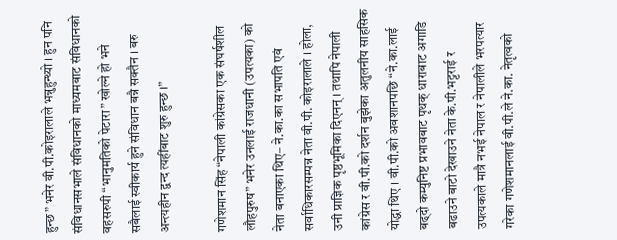हुन्छ” भनेर वी.पी.कोइरालाले भन्नुहुन्थ्यो । हुन पनि संविधानसभाले संविधानको माध्यमबाट संविधानको वहसरुपी “भानुमतिको पेटारा” खोल्ने हो भने सबैलाई स्वीकार्य हुने संविधान बन्नै सक्तैन । बरु अन्त्यहीन द्वन्द त्यहींबाट शुरु हुन्छ ।”

गणेशमान सिंह “नेपाली कांग्रेसका एक संघर्षशील लौहपुरुष” भनेर उनलाई राजधानी (उपत्यका) को नेता बनाएका थिए– ने.का.का सभापति एवं सर्वाधिकारसम्पन्न नेता वी.पी. कोइरालाले । होला, उनी प्राज्ञिक पृष्ठभूमिका दिएनन् । तथापि नेपाली कांग्रेस र वी.पी.को दर्शन बुझेका अतुलनीय साहसिक योद्धा थिए । वी.पी.को अवशानपछि “ने.का.लाई बढ्दो कम्युनिष्ट प्रभावबाट पृथक् धाराबाट अगाडि बढाउने बाटो देखाउने नेता के.पी.भट्टराई र उपत्यकाले मात्रै नभई नेपाल र नेपालीले भरपत्यार गरेका गणेशमानलाई वी.पी.ले ने.का. नेतृत्वको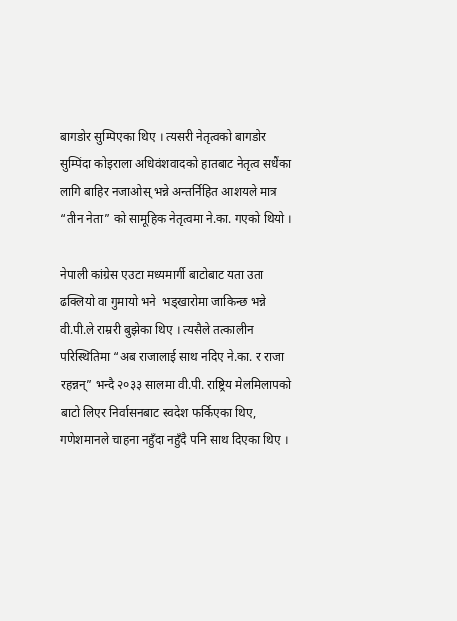बागडोर सुम्पिएका थिए । त्यसरी नेतृत्वको बागडोर सुम्पिंदा कोइराला अधिवंशवादको हातबाट नेतृत्व सधैंका लागि बाहिर नजाओस् भन्ने अन्तर्निहित आशयले मात्र “तीन नेता” को सामूहिक नेतृत्वमा ने.का. गएको थियो ।

नेपाली कांग्रेस एउटा मध्यमार्गी बाटोबाट यता उता ढक्लियो वा गुमायो भने  भड्खारोमा जाकिन्छ भन्ने वी.पी.ले राम्ररी बुझेका थिए । त्यसैले तत्कालीन परिस्थितिमा “अब राजालाई साथ नदिए ने.का. र राजा रहन्नन्” भन्दै २०३३ सालमा वी.पी. राष्ट्रिय मेलमिलापको बाटो लिएर निर्वासनबाट स्वदेश फर्किएका थिए, गणेशमानले चाहना नहुँदा नहुँदै पनि साथ दिएका थिए ।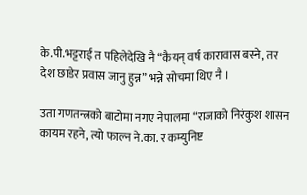के.पी.भट्टराई त पहिलेदेखि नै “कैयन् वर्ष कारावास बस्ने, तर देश छाडेर प्रवास जानु हुन्न” भन्ने सोचमा थिए नै ।

उता गणतन्त्रको बाटोमा नगए नेपालमा “राजाको निरंकुश शासन कायम रहने, त्यो फाल्न ने.का. र कम्युनिष्ट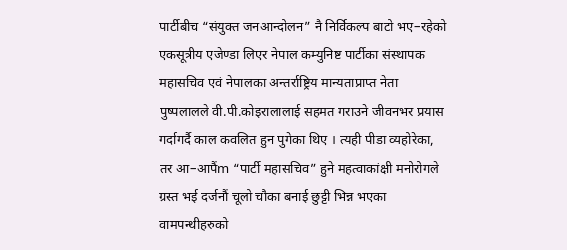पार्टीबीच “संयुक्त जनआन्दोलन” नै निर्विकल्प बाटो भए–रहेको एकसूत्रीय एजेण्डा लिएर नेपाल कम्युनिष्ट पार्टीका संस्थापक महासचिव एवं नेपालका अन्तर्राष्ट्रिय मान्यताप्राप्त नेता पुष्पलालले वी.पी.कोइरालालाई सहमत गराउने जीवनभर प्रयास गर्दागर्दै काल कवलित हुन पुगेका थिए । त्यही पीडा व्यहोरेका, तर आ–आपैंm “पार्टी महासचिव” हुने महत्वाकांक्षी मनोरोगले ग्रस्त भई दर्जनौं चूलो चौका बनाई छुट्टी भिन्न भएका वामपन्थीहरुको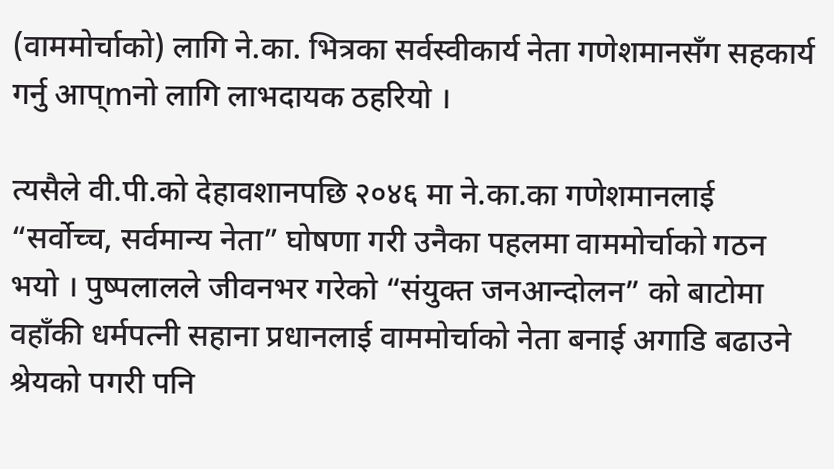(वाममोर्चाको) लागि ने.का. भित्रका सर्वस्वीकार्य नेता गणेशमानसँग सहकार्य गर्नु आप्mनो लागि लाभदायक ठहरियो ।

त्यसैले वी.पी.को देहावशानपछि २०४६ मा ने.का.का गणेशमानलाई “सर्वोच्च, सर्वमान्य नेता” घोषणा गरी उनैका पहलमा वाममोर्चाको गठन भयो । पुष्पलालले जीवनभर गरेको “संयुक्त जनआन्दोलन” को बाटोमा वहाँकी धर्मपत्नी सहाना प्रधानलाई वाममोर्चाको नेता बनाई अगाडि बढाउने श्रेयको पगरी पनि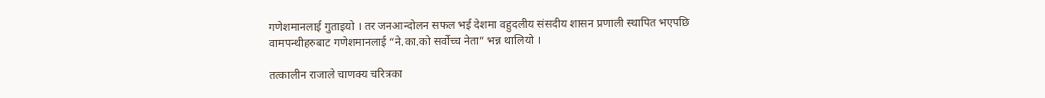गणेशमानलाई गुताइयो । तर जनआन्दोलन सफल भई देशमा वहुदलीय संसदीय शासन प्रणाली स्थापित भएपछि वामपन्थीहरुबाट गणेशमानलाई “ने.का.को सर्वोच्च नेता” भन्न थालियो ।

तत्कालीन राजाले चाणक्य चरित्रका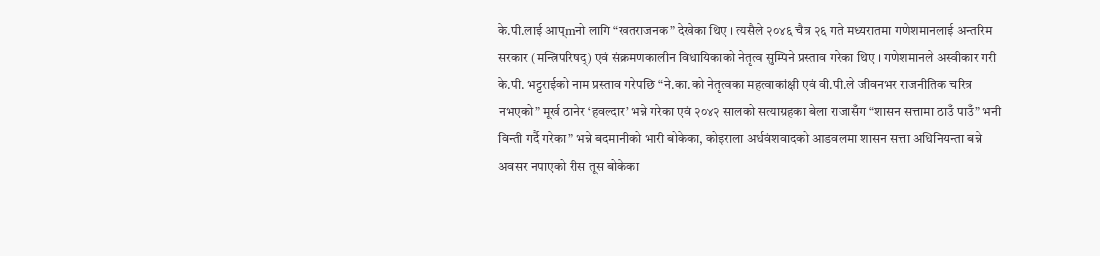के.पी.लाई आप्mनो लागि “खतराजनक” देखेका थिए । त्यसैले २०४६ चैत्र २६ गते मध्यरातमा गणेशमानलाई अन्तरिम सरकार (मन्त्रिपरिषद्) एवं संक्रमणकालीन विधायिकाको नेतृत्व सुम्पिने प्रस्ताव गरेका थिए । गणेशमानले अस्वीकार गरी के.पी. भट्टराईको नाम प्रस्ताव गरेपछि “ने.का.को नेतृत्वका महत्वाकांक्षी एवं वी.पी.ले जीवनभर राजनीतिक चरित्र नभएको” मूर्ख ठानेर ‘हवल्दार’ भन्ने गरेका एवं २०४२ सालको सत्याग्रहका बेला राजासँग “शासन सत्तामा ठाउँ पाउँ” भनी विन्ती गर्दै गरेका” भन्ने बदमानीको भारी बोकेका, कोइराला अर्धवंशवादको आडवलमा शासन सत्ता अधिनियन्ता बन्ने अवसर नपाएको रीस तूस बोकेका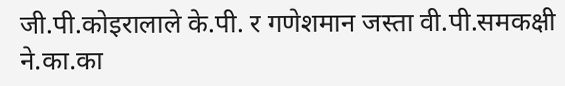जी.पी.कोइरालाले के.पी. र गणेशमान जस्ता वी.पी.समकक्षी ने.का.का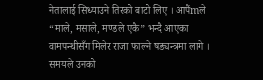नेतालाई सिध्याउने तिरको बाटो लिए । आपैंmले “माले, मसाले, मण्डले एकै” भन्दै आएका वामपन्थीसँग मिलेर राजा फाल्ने षड्यन्त्रमा लागे । समयले उनको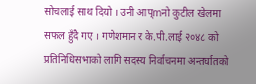सोचलाई साथ दियो । उनी आप्mनो कुटील खेलमा सफल हुँदै गए । गणेशमान र के.पी.लाई २०४८ को प्रतिनिधिसभाको लागि सदस्य निर्वाचनमा अन्तर्घातको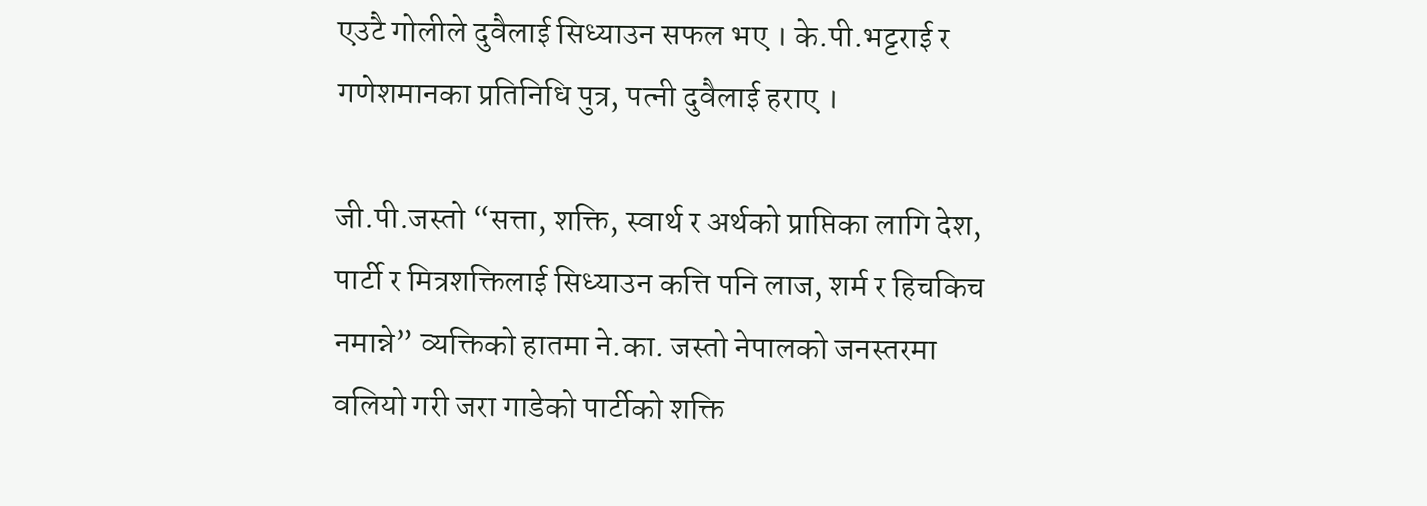एउटै गोलीले दुवैलाई सिध्याउन सफल भए । के.पी.भट्टराई र गणेशमानका प्रतिनिधि पुत्र, पत्नी दुवैलाई हराए ।

जी.पी.जस्तो “सत्ता, शक्ति, स्वार्थ र अर्थको प्राप्तिका लागि देश, पार्टी र मित्रशक्तिलाई सिध्याउन कत्ति पनि लाज, शर्म र हिचकिच नमान्ने” व्यक्तिको हातमा ने.का. जस्तो नेपालको जनस्तरमा वलियो गरी जरा गाडेको पार्टीको शक्ति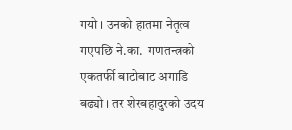गयो । उनको हातमा नेतृत्व गएपछि ने.का.  गणतन्त्रको एकतर्फी बाटोबाट अगाडि बढ्यो । तर शेरबहादुरको उदय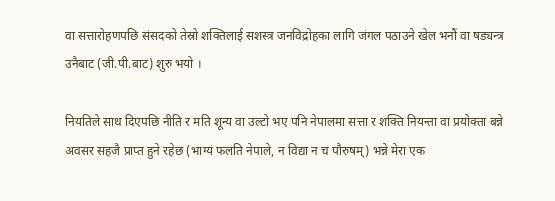वा सत्तारोहणपछि संसदको तेस्रो शक्तिलाई सशस्त्र जनविद्रोहका लागि जंगल पठाउने खेल भनौं वा षड्यन्त्र उनैबाट (जी.पी.बाट) शुरु भयो ।

नियतिले साथ दिएपछि नीति र मति शून्य वा उल्टो भए पनि नेपालमा सत्ता र शक्ति नियन्ता वा प्रयोक्ता बन्ने अवसर सहजै प्राप्त हुने रहेछ (भाग्यं फलति नेपाले, न विद्या न च पौरुषम्) भन्ने मेरा एक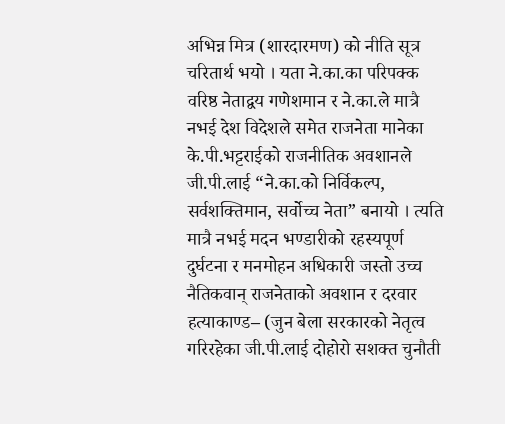अभिन्न मित्र (शारदारमण) को नीति सूत्र चरितार्थ भयो । यता ने.का.का परिपक्क वरिष्ठ नेताद्वय गणेशमान र ने.का.ले मात्रै नभई देश विदेशले समेत राजनेता मानेका के.पी.भट्टराईको राजनीतिक अवशानले जी.पी.लाई “ने.का.को निर्विकल्प, सर्वशक्तिमान, सर्वोच्च नेता” बनायो । त्यति मात्रै नभई मदन भण्डारीको रहस्यपूर्ण दुर्घटना र मनमोहन अधिकारी जस्तो उच्च नैतिकवान् राजनेताको अवशान र दरवार हत्याकाण्ड– (जुन बेला सरकारको नेतृत्व गरिरहेका जी.पी.लाई दोहोरो सशक्त चुनौती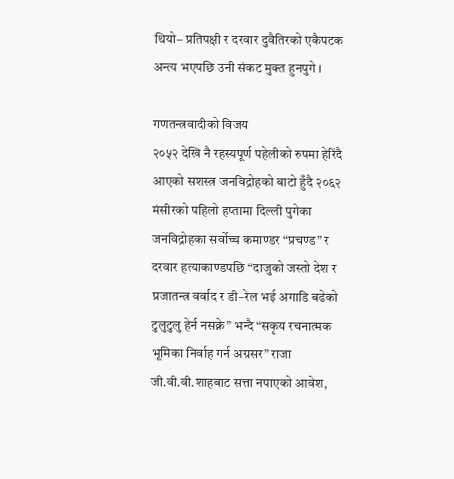थियो– प्रतिपक्षी र दरवार दुवैतिरको एकैपटक अन्त्य भएपछि उनी संकट मुक्त हुनपुगे ।

गणतन्त्रवादीको विजय
२०५२ देखि नै रहस्यपूर्ण पहेलीको रुपमा हेरिंदै आएको सशस्त्र जनविद्रोहको बाटो हुँदै २०६२ मंसीरको पहिलो हप्तामा दिल्ली पुगेका जनविद्रोहका सर्वोच्च कमाण्डर “प्रचण्ड” र दरवार हत्याकाण्डपछि “दाजुको जस्तो देश र प्रजातन्त्र वर्वाद र डी–रेल भई अगाडि बढेको टुलुटुलु हेर्न नसक्ने” भन्दै “सकृय रचनात्मक भूमिका निर्वाह गर्न अग्रसर” राजा जी.वी.वी.शाहबाट सत्ता नपाएको आवेश,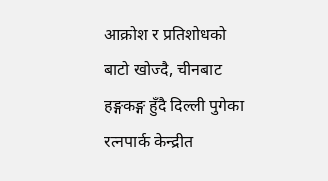आक्रोश र प्रतिशोधको बाटो खोज्दै, चीनबाट हङ्गकङ्ग हुँदै दिल्ली पुगेका रत्नपार्क केन्द्रीत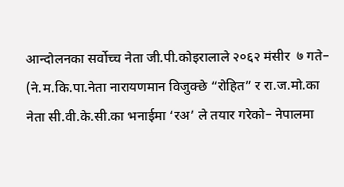आन्दोलनका सर्वोच्च नेता जी.पी.कोइरालाले २०६२ मंसीर  ७ गते– (ने.म.कि.पा.नेता नारायणमान विजुक्छे “रोहित” र रा.ज.मो.का नेता सी.वी.के.सी.का भनाईमा ‘रअ’ ले तयार गरेको– नेपालमा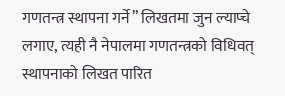गणतन्त्र स्थापना गर्ने” लिखतमा जुन ल्याप्चे लगाए, त्यही नै नेपालमा गणतन्त्रको विधिवत् स्थापनाको लिखत पारित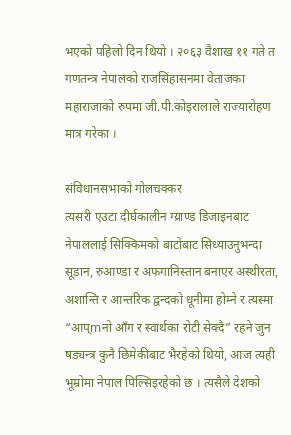भएको पहिलो दिन थियो । २०६३ वैशाख ११ गते त गणतन्त्र नेपालको राजसिंहासनमा वेताजका महाराजाको रुपमा जी.पी.कोइरालाले राज्यारोहण मात्र गरेका ।

संविधानसभाको गोलचक्कर
त्यसरी एउटा दीर्घकालीन ग्य्राण्ड डिजाइनबाट नेपाललाई सिक्किमको बाटोबाट सिध्याउनुभन्दा सूडान, रुआण्डा र अफगानिस्तान बनाएर अस्थीरता, अशान्ति र आन्तरिक द्वन्दको धूनीमा होम्ने र त्यस्मा “आप्mनो आँग र स्वार्थका रोटी सेक्दै” रहने जुन षड्यन्त्र कुनै छिमेकीबाट भैरहेको थियो, आज त्यही भूम्रोमा नेपाल पिल्सिइरहेको छ । त्यसैले देशको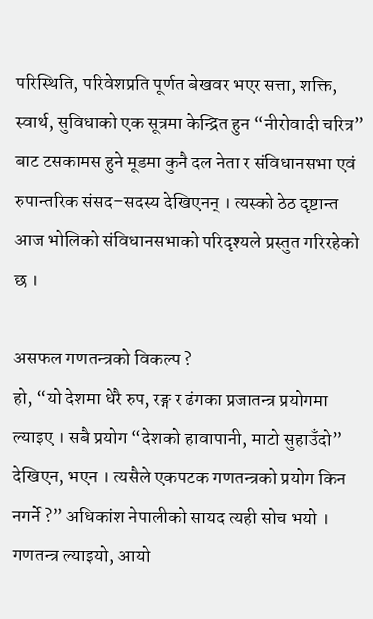परिस्थिति, परिवेशप्रति पूर्णत बेखवर भएर सत्ता, शक्ति, स्वार्थ, सुविधाको एक सूत्रमा केन्द्रित हुन “नीरोवादी चरित्र” बाट टसकामस हुने मूडमा कुनै दल नेता र संविधानसभा एवं रुपान्तरिक संसद–सदस्य देखिएनन् । त्यस्को ठेठ दृष्टान्त आज भोलिको संविधानसभाको परिदृश्यले प्रस्तुत गरिरहेको छ ।

असफल गणतन्त्रको विकल्प ?
हो, “यो देशमा धेरै रुप, रङ्ग र ढंगका प्रजातन्त्र प्रयोगमा ल्याइए । सबै प्रयोग “देशको हावापानी, माटो सुहाउँदो” देखिएन, भएन । त्यसैले एकपटक गणतन्त्रको प्रयोग किन नगर्ने ?” अधिकांश नेपालीको सायद त्यही सोच भयो । गणतन्त्र ल्याइयो, आयो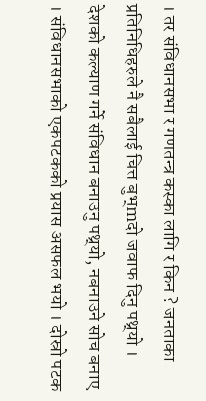। तर संविधानसभा र गणतन्त्र कस्का लागि र किन ? जनताका प्रतिनिधिहरुले नै सबैलाई चित्त बुभ्mदो जवाफ दिनु पथ्र्यो । देशको कल्याण गर्ने संविधान बनाउनु पथ्र्यो, नबनाउने सोच बनाए । संविधानसभाको एकपटकको प्रयास असफल भयो । दोस्रो पटक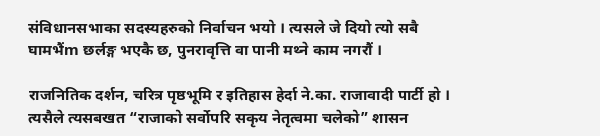संविधानसभाका सदस्यहरुको निर्वाचन भयो । त्यसले जे दियो त्यो सबै घामभैंm छर्लङ्ग भएकै छ, पुनरावृत्ति वा पानी मथ्ने काम नगरौं ।

राजनितिक दर्शन, चरित्र पृष्ठभूमि र इतिहास हेर्दा ने.का. राजावादी पार्टी हो । त्यसैले त्यसबखत “राजाको सर्वोपरि सकृय नेतृत्वमा चलेको” शासन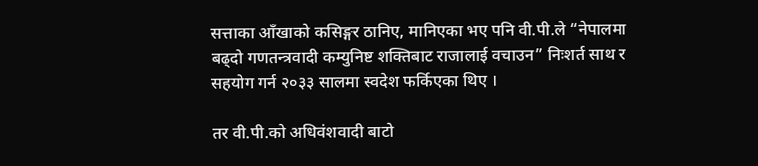सत्ताका आँखाको कसिङ्गर ठानिए, मानिएका भए पनि वी.पी.ले “नेपालमा बढ्दो गणतन्त्रवादी कम्युनिष्ट शक्तिबाट राजालाई वचाउन” निःशर्त साथ र सहयोग गर्न २०३३ सालमा स्वदेश फर्किएका थिए ।

तर वी.पी.को अधिवंशवादी बाटो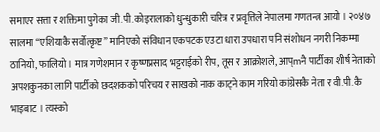समाएर सत्ता र शक्तिमा पुगेका जी.पी.कोइरालाको धुन्धुकारी चरित्र र प्रवृत्तिले नेपालमा गणतन्त्र आयो । २०४७ सालमा “एशियाकै सर्वोत्कृष्ट” मानिएको संविधान एकपटक एउटा धारा उपधारा पनि संशोधन नगरी निकम्मा ठानियो, फालियो । मात्र गणेशमान र कृष्णप्रसाद भट्टराईको रीप, तूस र आक्रोशले, आप्mनै पार्टीका शीर्ष नेताको अपशकुनका लागि पार्टीको छदशकको परिचय र साखको नाक काट्ने काम गरियो कांग्रेसकै नेता र वी.पी.कै भाइबाट । त्यस्को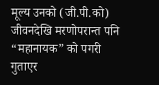मूल्य उनको (जी.पी.को) जीवनदेखि मरणोपरान्त पनि “महानायक” को पगरी गुताएर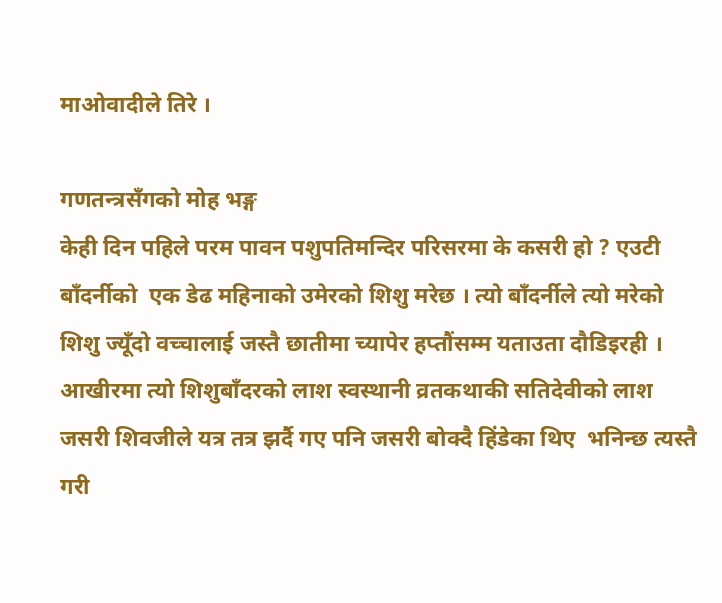माओवादीले तिरे ।

गणतन्त्रसँगको मोह भङ्ग
केही दिन पहिले परम पावन पशुपतिमन्दिर परिसरमा के कसरी हो ? एउटी बाँदर्नीको  एक डेढ महिनाको उमेरको शिशु मरेछ । त्यो बाँदर्नीले त्यो मरेको शिशु ज्यूँदो वच्चालाई जस्तै छातीमा च्यापेर हप्तौंसम्म यताउता दौडिइरही । आखीरमा त्यो शिशुबाँदरको लाश स्वस्थानी व्रतकथाकी सतिदेवीको लाश जसरी शिवजीले यत्र तत्र झर्दै गए पनि जसरी बोक्दै हिंडेका थिए  भनिन्छ त्यस्तै गरी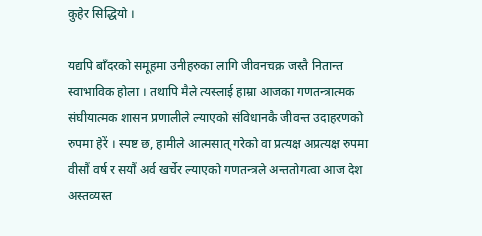कुहेर सिद्धियो ।

यद्यपि बाँदरको समूहमा उनीहरुका लागि जीवनचक्र जस्तै नितान्त स्वाभाविक होला । तथापि मैले त्यस्लाई हाम्रा आजका गणतन्त्रात्मक संघीयात्मक शासन प्रणालीले ल्याएको संविधानकै जीवन्त उदाहरणको रुपमा हेरें । स्पष्ट छ, हामीले आत्मसात् गरेको वा प्रत्यक्ष अप्रत्यक्ष रुपमा वीसौं वर्ष र सयौं अर्व खर्चेर ल्याएको गणतन्त्रले अन्ततोगत्वा आज देश अस्तव्यस्त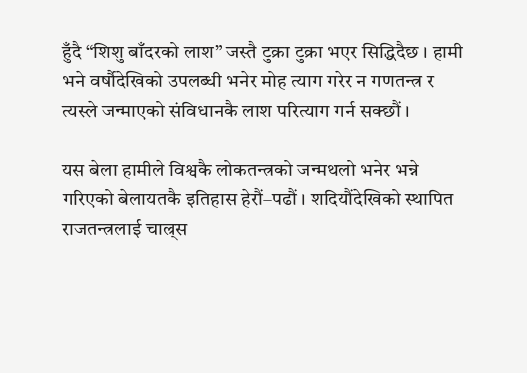हुँदै “शिशु बाँदरको लाश” जस्तै टुक्रा टुक्रा भएर सिद्धिदैछ । हामी भने वर्षौदेखिको उपलब्धी भनेर मोह त्याग गरेर न गणतन्त्र र त्यस्ले जन्माएको संविधानकै लाश परित्याग गर्न सक्छौं ।

यस बेला हामीले विश्वकै लोकतन्त्रको जन्मथलो भनेर भन्ने गरिएको बेलायतकै इतिहास हेरौं–पढौं । शदियौंदेखिको स्थापित राजतन्त्रलाई चाल्र्स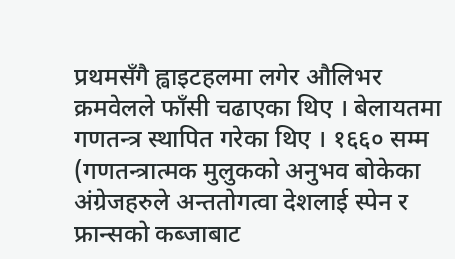प्रथमसँगै ह्वाइटहलमा लगेर औलिभर क्रमवेलले फाँसी चढाएका थिए । बेलायतमा गणतन्त्र स्थापित गरेका थिए । १६६० सम्म (गणतन्त्रात्मक मुलुकको अनुभव बोकेका अंग्रेजहरुले अन्ततोगत्वा देशलाई स्पेन र फ्रान्सको कब्जाबाट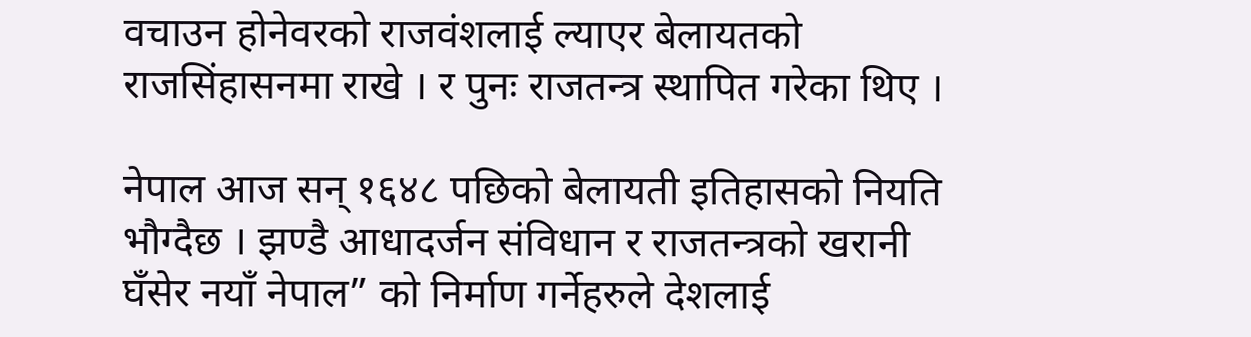वचाउन होनेवरको राजवंशलाई ल्याएर बेलायतको राजसिंहासनमा राखे । र पुनः राजतन्त्र स्थापित गरेका थिए ।

नेपाल आज सन् १६४८ पछिको बेलायती इतिहासको नियति भौग्दैछ । झण्डै आधादर्जन संविधान र राजतन्त्रको खरानी घँसेर नयाँ नेपाल” को निर्माण गर्नेहरुले देशलाई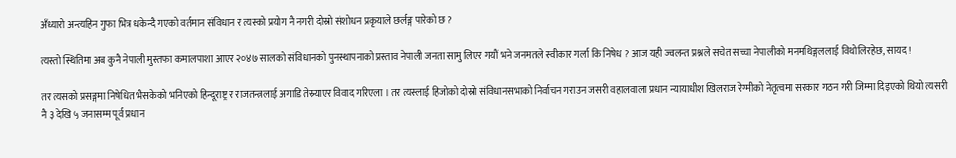अँध्यारो अन्त्यहिन गुफा भित्र धकेन्दै गएको वर्तमान संविधान र त्यस्को प्रयोग नै नगरी दोस्रो संशोधन प्रकृयाले छर्लङ्ग पारेको छ ?

त्यस्तो स्थितिमा अब कुनै नेपाली मुस्तफा कमालपाशा आएर २०४७ सालको संविधानको पुनस्थापनाको प्रस्ताव नेपाली जनता सामु लिएर गयौं भने जनमतले स्वीकार गर्ला कि निषेध ? आज यही ज्वलन्त प्रश्नले सचेत सच्चा नेपालीको मनमथिङ्गललाई विथोलिरहेछ, सायद !

तर त्यसको प्रसङ्गमा निषेधित भैसकेको भनिएको हिन्दूराष्ट्र र राजतन्त्रलाई अगाडि तेस्र्याएर विवाद गरिएला । तर त्यस्लाई हिजोको दोस्रो संविधानसभाको निर्वाचन गराउन जसरी वहालवाला प्रधान न्यायाधीश खिलराज रेग्मीको नेतृत्वमा सरकार गठन गरी जिम्मा दिइएको थियो त्यसरी नै ३ देखि ५ जनासम्म पूर्व प्रधान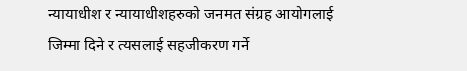न्यायाधीश र न्यायाधीशहरुको जनमत संग्रह आयोगलाई जिम्मा दिने र त्यसलाई सहजीकरण गर्ने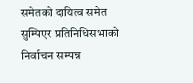समेतको दायित्व समेत सुम्पिएर प्रतिनिधिसभाको निर्वाचन सम्पन्न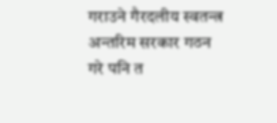गराउने गैरदलीय स्वतन्त्र अन्तरिम सरकार गठन गरे पनि त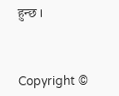हुन्छ ।



Copyright ©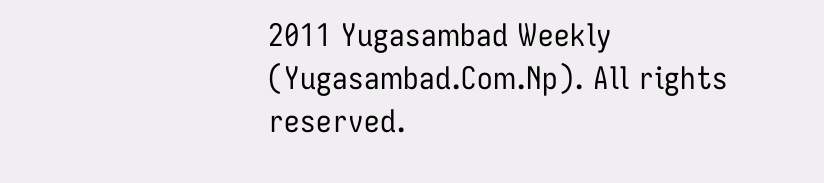2011 Yugasambad Weekly (Yugasambad.Com.Np). All rights reserved.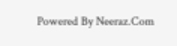Powered By Neeraz.Com